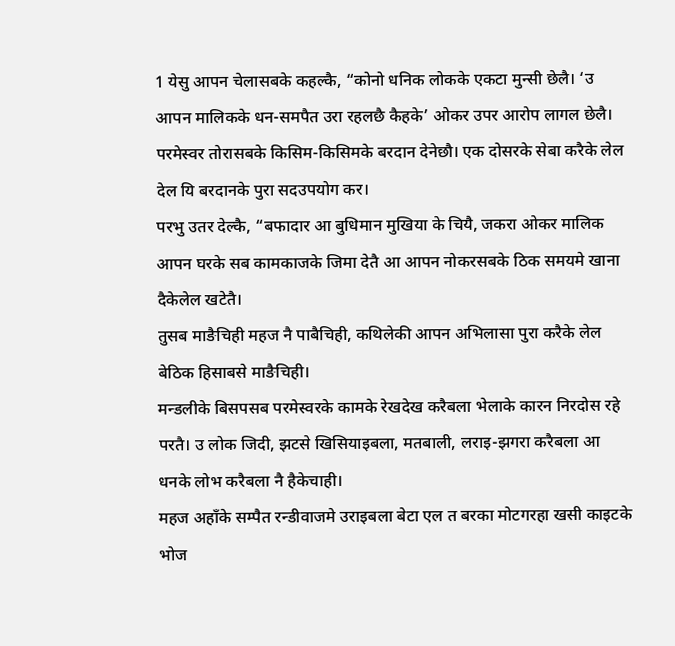1 येसु आपन चेलासबके कहल्कै, “कोनो धनिक लोकके एकटा मुन्सी छेलै। ‘उ आपन मालिकके धन-समपैत उरा रहलछै कैहके’ ओकर उपर आरोप लागल छेलै।
परमेस्वर तोरासबके किसिम-किसिमके बरदान देनेछौ। एक दोसरके सेबा करैके लेल देल यि बरदानके पुरा सदउपयोग कर।
परभु उतर देल्कै, “बफादार आ बुधिमान मुखिया के चियै, जकरा ओकर मालिक आपन घरके सब कामकाजके जिमा देतै आ आपन नोकरसबके ठिक समयमे खाना दैकेलेल खटेतै।
तुसब माङैचिही महज नै पाबैचिही, कथिलेकी आपन अभिलासा पुरा करैके लेल बेठिक हिसाबसे माङैचिही।
मन्डलीके बिसपसब परमेस्वरके कामके रेखदेख करैबला भेलाके कारन निरदोस रहे परतै। उ लोक जिदी, झटसे खिसियाइबला, मतबाली, लराइ-झगरा करैबला आ धनके लोभ करैबला नै हैकेचाही।
महज अहाँके सम्पैत रन्डीवाजमे उराइबला बेटा एल त बरका मोटगरहा खसी काइटके भोज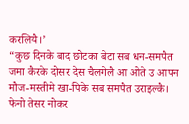करलियै।’
“कुछ दिनके बाद छोटका बेटा सब धन-समपैत जमा कैरके दोसर देस चैलगेलै आ ओते उ आपन मौज-मस्तीमे खा-पिके सब समपैत उराइल्कै।
फेनो तेसर नोकर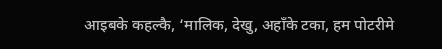आइबके कहल्कै, ‘मालिक, देखु, अहाँके टका, हम पोटरीमे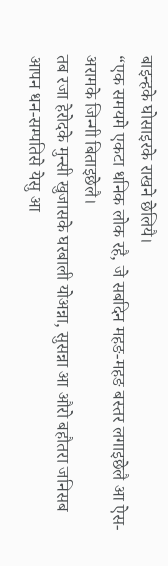बाइन्हके घोसाइरके राखने छेलियै।
“एक समयमे एकटा धनिक लोक रहै, जे सबदिन महङ-महङ बस्तर लगाइछेलै आ ऐस-अरामके जिन्गी बिताइछेलै।
तब रजा हेरोदके मुन्सी खुजासके घरबाली योअन्ना, सुसन्ना आ औरो बहौतरा जनिसब आपन धन-सम्पतिसे येसु आ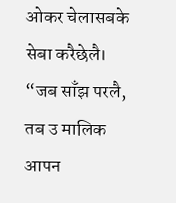ओकर चेलासबके सेबा करैछेलै।
“जब साँझ परलै, तब उ मालिक आपन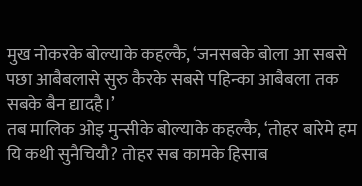मुख नोकरके बोल्याके कहल्कै, ‘जनसबके बोला आ सबसे पछा आबैबलासे सुरु कैरके सबसे पहिन्का आबैबला तक सबके बैन द्यादहै।’
तब मालिक ओइ मुन्सीके बोल्याके कहल्कै, ‘तोहर बारेमे हम यि कथी सुनैचियौ? तोहर सब कामके हिसाब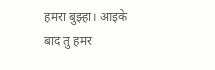हमरा बुझ्हा। आइके बाद तु हमर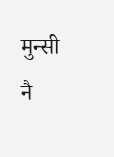मुन्सी नै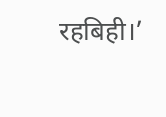रहबिही।’